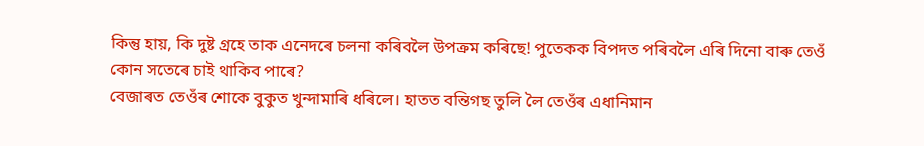কিন্তু হায়, কি দুষ্ট গ্রহে তাক এনেদৰে চলনা কৰিবলৈ উপক্ৰম কৰিছে! পুতেকক বিপদত পৰিবলৈ এৰি দিনো বাৰু তেওঁ কোন সতেৰে চাই থাকিব পাৰে?
বেজাৰত তেওঁৰ শোকে বুকুত খুন্দামাৰি ধৰিলে। হাতত বন্তিগছ তুলি লৈ তেওঁৰ এধানিমান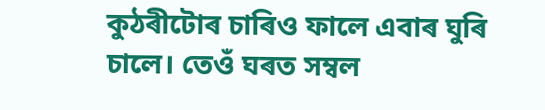কুঠৰীটোৰ চাৰিও ফালে এবাৰ ঘুৰি চালে। তেওঁ ঘৰত সম্বল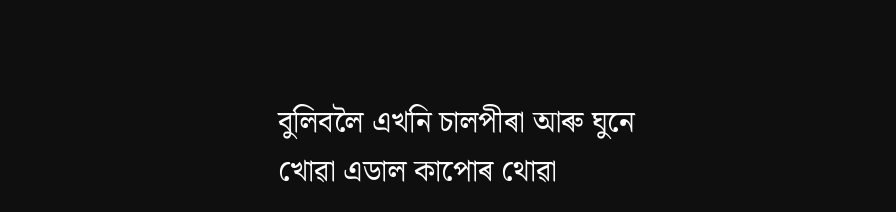বুলিবলৈ এখনি চালপীৰা আৰু ঘুনে খোৱা এডাল কাপোৰ থোৱা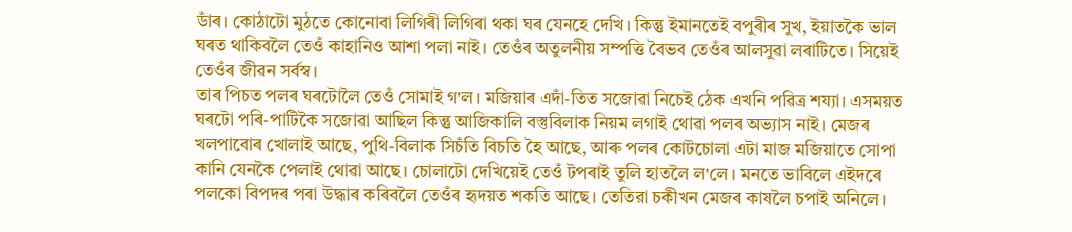ডাঁৰ। কোঠাটো মুঠতে কোনোবা লিগিৰী লিগিৰা থকা ঘৰ যেনহে দেখি। কিন্তু ইমানতেই বপুৰীৰ সুখ, ইয়াতকৈ ভাল ঘৰত থাকিবলৈ তেওঁ কাহানিও আশা পলা নাই। তেওঁৰ অতুলনীয় সম্পত্তি বৈভব তেওঁৰ আলসুৱা লৰাটিতে। সিয়েই তেওঁৰ জীৱন সর্বস্ব।
তাৰ পিচত পলৰ ঘৰটোলৈ তেওঁ সোমাই গ'ল। মজিয়াৰ এদাঁ-তিত সজোৱা নিচেই ঠেক এখনি পৱিত্ৰ শয্যা। এসময়ত ঘৰটো পৰি-পাটিকৈ সজোৱা আছিল কিন্তু আজিকালি বস্তুবিলাক নিয়ম লগাই থোৱা পলৰ অভ্যাস নাই। মেজৰ খলপাবোৰ খোলাই আছে, পুথি-বিলাক সিচঁতি বিচতি হৈ আছে, আৰু পলৰ কোটচোলা এটা মাজ মজিয়াতে সোপা কানি যেনকৈ পেলাই থোৱা আছে। চোলাটো দেখিয়েই তেওঁ টপৰাই তুলি হাতলৈ ল'লে। মনতে ভাবিলে এইদৰে পলকো বিপদৰ পৰা উদ্ধাৰ কৰিবলৈ তেওঁৰ হৃদয়ত শকতি আছে। তেতিরা চকীখন মেজৰ কাষলৈ চপাই অনিলে।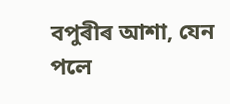বপুৰীৰ আশা, যেন পলে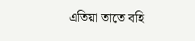এতিয়া তাতে বহি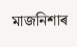মাজনিশাৰ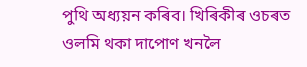পুথি অধ্যয়ন কৰিব। খিৰিকীৰ ওচৰত ওলমি থকা দাপোণ খনলৈ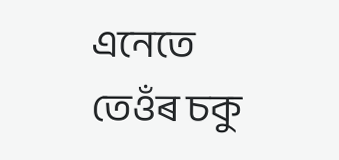এনেতে তেওঁৰ চকু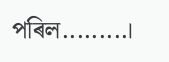পৰিল.........।